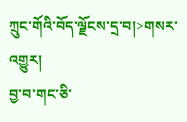ཀྲུང་གོའི་བོད་ལྗོངས་དྲ་བ།>གསར་འགྱུར།
བྱ་བ་གང་ཅི་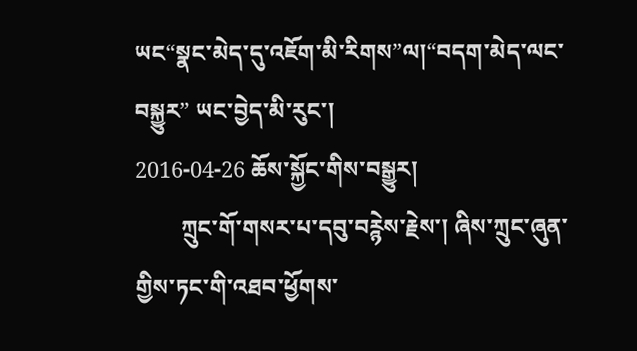ཡང“སྣང་མེད་དུ་འཇོག་མི་རིགས”ལ།“བདག་མེད་ལང་བསྐྱུར” ཡང་བྱེད་མི་རུང་།
2016-04-26 ཆོས་སྐྱོང་གིས་བསྒྱུར།
        ཀྲུང་གོ་གསར་པ་དབུ་བཪྙེས་རྗེས་། ཞིས་ཀྲུང་ཞུན་གྱིས་ཏང་གི་འཐབ་ཕྱོགས་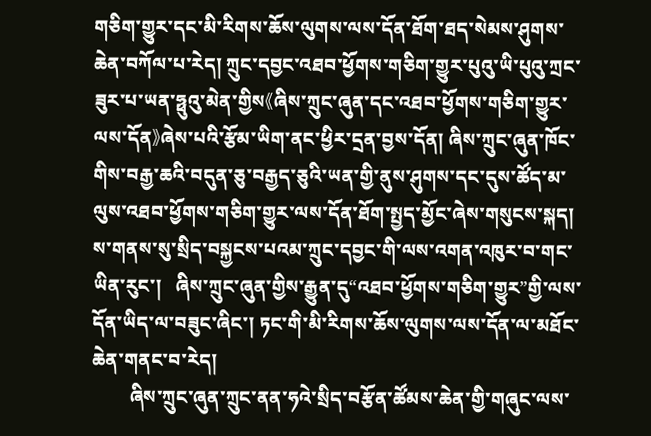གཅིག་གྱུར་དང་མི་རིགས་ཆོས་ལུགས་ལས་དོན་ཐོག་ཐད་སེམས་ཤུགས་ཆེན་བཀོལ་པ་རེད། ཀྲུང་དབྱང་འཐབ་ཕྱོགས་གཅིག་གྱུར་པུའུ་ཡི་པུའུ་ཀྲང་ཟུར་པ་ཡན་ཧྥུའུ་མེན་གྱིས《ཞིས་ཀྲུང་ཞུན་དང་འཐབ་ཕྱོགས་གཅིག་གྱུར་ལས་དོན》ཞེས་པའི་རྩོམ་ཡིག་ནང་ཕྱིར་དྲན་བྱས་དོན། ཞིས་ཀྲུང་ཞུན་ཁོང་གིས་བརྒྱ་ཆའི་བདུན་ཅུ་བརྒྱད་ཅུའི་ཡན་གྱི་ནུས་ཤུགས་དང་དུས་ཚོད་མ་ལུས་འཐབ་ཕྱོགས་གཅིག་གྱུར་ལས་དོན་ཐོག་སྤྱད་མྱོང་ཞེས་གསུངས་སྐད། ས་གནས་སུ་སྲིད་བསྐྱངས་པའམ་ཀྲུང་དབྱང་གི་ལས་འགན་འཁུར་བ་གང་ཡིན་རུང་།   ཞིས་ཀྲུང་ཞུན་གྱིས་རྒྱུན་དུ“འཐབ་ཕྱོགས་གཅིག་གྱུར”གྱི་ལས་དོན་ཡིད་ལ་བཟུང་ཞིང་། ཏང་གི་མི་རིགས་ཆོས་ལུགས་ལས་དོན་ལ་མཐོང་ཆེན་གནང་བ་རེད།
        ཞིས་ཀྲུང་ཞུན་ཀྲུང་ནན་ཧའེ་སྲིད་བརྩོན་ཚོམས་ཆེན་གྱི་གཞུང་ལས་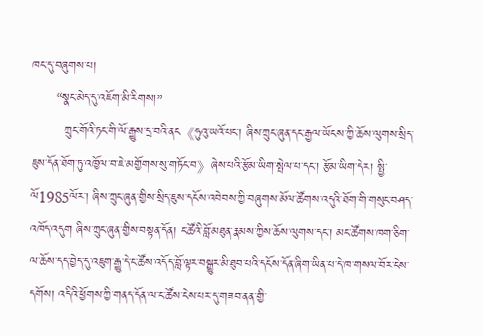ཁང་དུ་བཞུགས་པ།
      “སྣང་མེད་དུ་འཇོག་མི་རིགས།”
        ཀྲུང་གོའི་ཏང་གི་ལོ་རྒྱུས་དྲ་བའི་ནང《ཧུའུ་ཡའོ་པང་། ཞིས་ཀྲུང་ཞུན་དང་རྒྱལ་ཡོངས་ཀྱི་ཆོས་ལུགས་སྲིད་ཇུས་དོན་ཐོག་ཏུ་འཁྱོལ་བ་ཇེ་མགྱོགས་སུ་གཏོང་བ》ཞེས་པའི་རྩོམ་ཡིག་སྤེལ་པ་དང་། རྩོམ་ཡིག་དེར། སྤྱི་ལོ1985ལོར་། ཞིས་ཀྲུང་ཞུན་གྱིས་སྲིད་ཇུས་དངོས་འབེབས་ཀྱི་བཞུགས་མོལ་ཚོགས་འདུའི་ཐོག་གི་གསུང་བཤད་འཁོད་འདུག ཞིས་ཀྲུང་ཞུན་གྱིས་བསྟན་དོན། ང་ཚོའི་བློ་མཐུན་རྣམས་ཀྱིས་ཆོས་ལུགས་དང་། མང་ཚོགས་ཁག་ཅིག་ལ་ཆོས་དད་བྱེད་དུ་འཇུག་རྒྱུ་དེ་ང་ཚོས་འདོད་བློ་ལྟར་བསྒྱུར་མི་ཐུབ་པའི་དངོས་དོན་ཞིག་ཡིན་པ་དེ་ཁ་གསལ་བོར་ངེས་དགོས། འདིའི་ཕྱོགས་ཀྱི་གནད་དོན་ལ་ང་ཚོས་ངེས་པར་དུ་གཟབ་ནན་གྱི་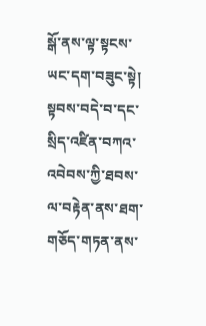སྒོ་ནས་ལྟ་སྟངས་ཡང་དག་བཟུང་སྟེ། སྟབས་བདེ་བ་དང་སྲིད་འཛིན་བཀའ་འབེབས་ཀྱི་ཐབས་ལ་བརྟེན་ནས་ཐག་གཅོད་གཏན་ནས་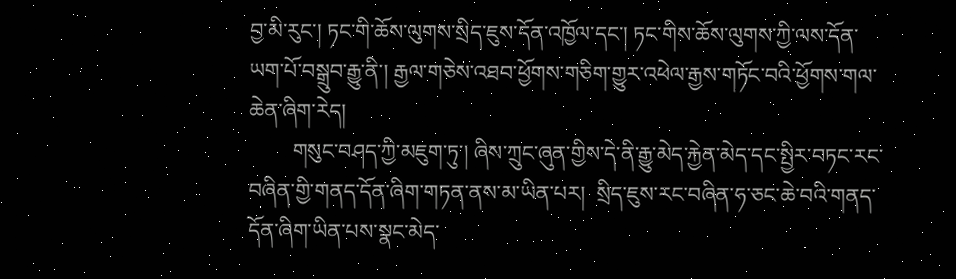བྱ་མི་རུང་། ཏང་གི་ཆོས་ལུགས་སྲིད་ཇུས་དོན་འཁྱོལ་དང་། ཏང་གིས་ཆོས་ལུགས་ཀྱི་ལས་དོན་ཡག་པོ་བསྒྲུབ་རྒྱུ་ནི་། རྒྱལ་གཅེས་འཐབ་ཕྱོགས་གཅིག་གྱུར་འཕེལ་རྒྱས་གཏོང་བའི་ཕྱོགས་གལ་ཆེན་ཞིག་རེད།
        གསུང་བཤད་ཀྱི་མཇུག་ཏུ་། ཞིས་ཀྲུང་ཞུན་གྱིས་དེ་ནི་རྒྱུ་མེད་རྐྱེན་མེད་དང་སྤྱིར་བཏང་རང་བཞིན་གྱི་གནད་དོན་ཞིག་གཏན་ནས་མ་ཡིན་པར།  སྲིད་ཇུས་རང་བཞིན་ཧ་ཅང་ཆེ་བའི་གནད་དོན་ཞིག་ཡིན་པས་སྣང་མེད་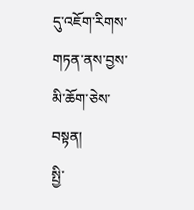དུ་འཇོག་རིགས་གཏན་ནས་བྱས་མི་ཆོག་ཅེས་བསྟན།
སྤྱི་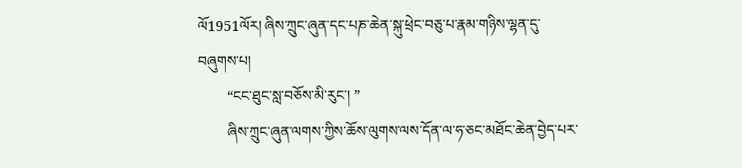ལོ1951ལོར། ཞིས་ཀྲུང་ཞུན་དང་པཎ་ཆེན་སྐུ་ཕྲེང་བཅུ་པ་རྣམ་གཉིས་ལྷན་དུ་བཞུགས་པ།
        “ངང་ཐུང་སླ་བཅོས་མི་རུང་། ”
        ཞིས་ཀྲུང་ཞུན་ལགས་ཀྱིས་ཆོས་ལུགས་ལས་དོན་ལ་ཧ་ཅང་མཐོང་ཆེན་བྱེད་པར་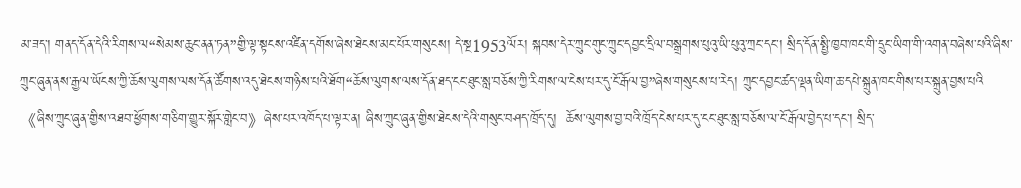མ་ཟད་། གནད་དོན་དེའི་རིགས་ལ“སེམས་ཆུང་ནན་ཏན”གྱི་ལྟ་སྟངས་འཛིན་དགོས་ཞེས་ཐེངས་མང་པོར་གསུངས། དེ་སྔ1953ལོར། སྐབས་དེར་ཀྲུང་གུང་ཀྲུང་དབྱང་དྲིལ་བསྒྲགས་པུའུ་ཡི་པུའུ་ཀྲང་དང་། སྲིད་དོན་སྤྱི་ཁྱབ་ཁང་གི་དྲུང་ཡིག་གི་འགན་བཞེས་པའི་ཞིས་ཀྲུང་ཞུན་ནས་རྒྱལ་ཡོངས་ཀྱི་ཆོས་ལུགས་ལས་དོན་ཚོགས་འདུ་ཐེངས་གཉིས་པའི་ཐོག“ཆོས་ལུགས་ལས་དོན་ཐད་ངང་ཐུང་སླ་བཅོས་ཀྱི་རིགས་ལ་ངེས་པར་དུ་ངོ་རྒོལ་བྱ”ཞེས་གསུངས་པ་རེད། ཀྲུང་དབྱང་ཚད་ལྡན་ཡིག་ཆ་དཔེ་སྐྲུན་ཁང་གིས་པར་སྐྲུན་བྱས་པའི《ཞིས་ཀྲུང་ཞུན་གྱིས་འཐབ་ཕྱོགས་གཅིག་གྱུར་སྐོར་གླེང་བ》ཞེས་པར་འཁོད་པ་ལྟར་ན། ཞིས་ཀྲུང་ཞུན་གྱིས་ཐེངས་དེའི་གསུང་བཤད་ཁྲོད་དུ།  ཆོས་ལུགས་བྱ་བའི་ཁྲོད་ངེས་པར་དུ་ངང་ཐུང་སླ་བཅོས་ལ་ངོ་རྒོལ་བྱེད་པ་དང་། སྲིད་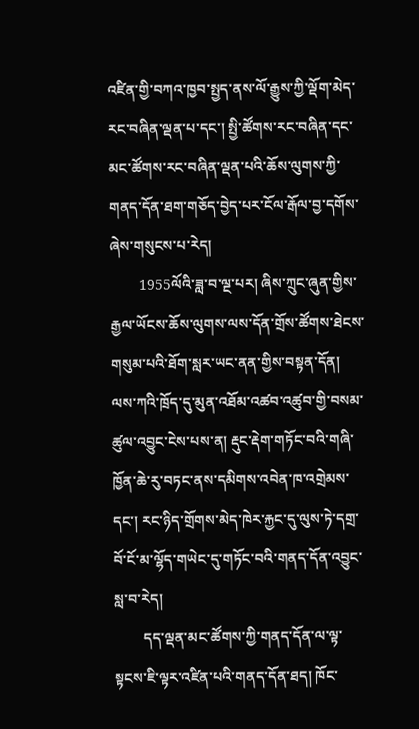འཛིན་གྱི་བཀའ་ཁྱབ་སྤྱད་ནས་ལོ་རྒྱུས་ཀྱི་ལྡོག་མེད་རང་བཞིན་ལྡན་པ་དང་། སྤྱི་ཚོགས་རང་བཞིན་དང་མང་ཚོགས་རང་བཞིན་ལྡན་པའི་ཆོས་ལུགས་ཀྱི་གནད་དོན་ཐག་གཅོད་བྱེད་པར་ངོལ་རྒོལ་བྱ་དགོས་ཞེས་གསུངས་པ་རེད།
        1955ལོའི་ཟླ་བ་ལྔ་པར། ཞིས་ཀྲུང་ཞུན་གྱིས་རྒྱལ་ཡོངས་ཆོས་ལུགས་ལས་དོན་གྲོས་ཚོགས་ཐེངས་གསུམ་པའི་ཐོག་སླར་ཡང་ནན་གྱིས་བསྟན་དོན། ལས་ཀའི་ཁྲོད་དུ་མུན་འཐོམ་འཚབ་འཚུབ་གྱི་བསམ་ཚུལ་འབྱུང་ངེས་པས་ན། རྡུང་རྡེག་གཏོང་བའི་གཞི་ཁྱོན་ཆེ་རུ་བཏང་ནས་དམིགས་འབེན་ཁ་འགྲེམས་དང་། རང་ཉིད་གྲོགས་མེད་ཁེར་རྐྱང་དུ་ལུས་ཏེ་དགྲ་བོ་ངོ་མ་ལྷོད་གཡེང་དུ་གཏོང་བའི་གནད་དོན་འབྱུང་སླ་བ་རེད།
        དད་ལྡན་མང་ཚོགས་ཀྱི་གནད་དོན་ལ་ལྟ་སྟངས་ཇི་ལྟར་འཛིན་པའི་གནད་དོན་ཐད། ཁོང་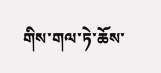གིས་གལ་ཏེ་ཆོས་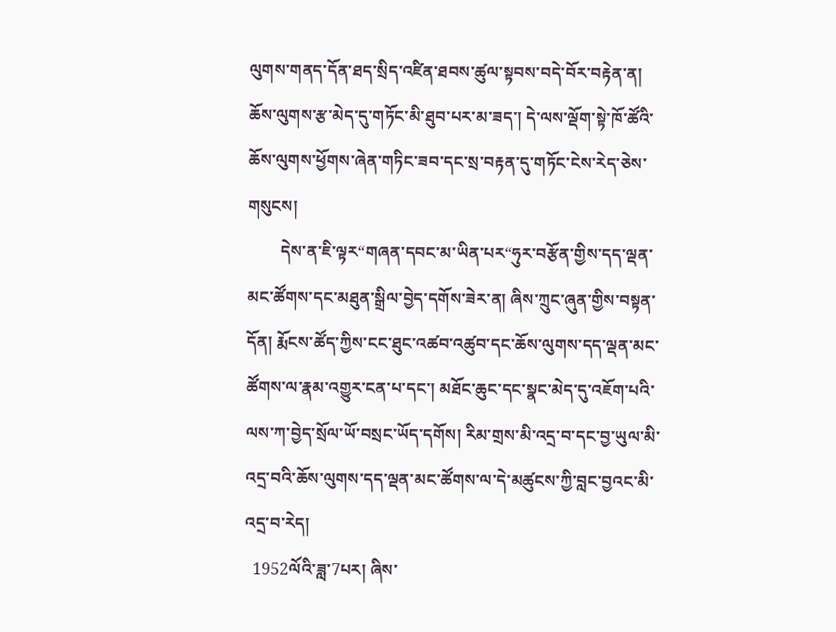ལུགས་གནད་དོན་ཐད་སྲིད་འཛིན་ཐབས་ཚུལ་སྟབས་བདེ་བོར་བརྟེན་ན། ཆོས་ལུགས་རྩ་མེད་དུ་གཏོང་མི་ཐུབ་པར་མ་ཟད་། དེ་ལས་ལྡོག་སྟེ་ཁོ་ཚོའི་ཆོས་ལུགས་ཕྱོགས་ཞེན་གཏིང་ཟབ་དང་སྲ་བརྟན་དུ་གཏོང་ངེས་རེད་ཅེས་གསུངས།
        དེས་ན་ཇི་ལྟར“གཞན་དབང་མ་ཡིན་པར“ཧུར་བརྩོན་གྱིས་དད་ལྡན་མང་ཚོགས་དང་མཐུན་སྒྲིལ་བྱེད་དགོས་ཟེར་ན། ཞིས་ཀྲུང་ཞུན་གྱིས་བསྟན་དོན། རྨོངས་ཚོད་ཀྱིས་ངང་ཐུང་འཚབ་འཚུབ་དང་ཆོས་ལུགས་དད་ལྡན་མང་ཚོགས་ལ་རྣམ་འགྱུར་ངན་པ་དང་། མཐོང་ཆུང་དང་སྣང་མེད་དུ་འཇོག་པའི་ལས་ཀ་བྱེད་སྲོལ་ཡོ་བསྲང་ཡོད་དགོས། རིམ་གྲས་མི་འདྲ་བ་དང་བྱ་ཡུལ་མི་འདྲ་བའི་ཆོས་ལུགས་དད་ལྡན་མང་ཚོགས་ལ་དེ་མཚུངས་ཀྱི་བླང་བྱའང་མི་འདྲ་བ་རེད།
  1952ལོའི་ཟླ་7པར། ཞིས་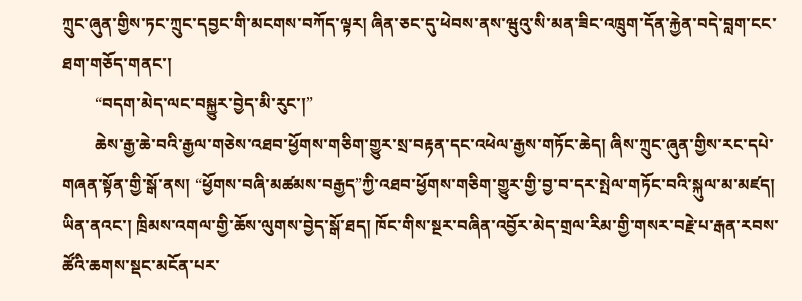ཀྲུང་ཞུན་གྱིས་ཏང་ཀྲུང་དབྱང་གི་མངགས་བཀོད་ལྟར། ཞིན་ཅང་དུ་ཕེབས་ནས་ཝུའུ་སི་མན་ཟིང་འཁྲུག་དོན་རྐྱེན་བདེ་བླག་ངང་ཐག་གཅོད་གནང་།
        “བདག་མེད་ལང་བསྐྱུར་བྱེད་མི་རུང་།”
        ཆེས་རྒྱ་ཆེ་བའི་རྒྱལ་གཅེས་འཐབ་ཕྱོགས་གཅིག་གྱུར་སྲ་བརྟན་དང་འཕེལ་རྒྱས་གཏོང་ཆེད། ཞིས་ཀྲུང་ཞུན་གྱིས་རང་དཔེ་གཞན་སྟོན་གྱི་སྒོ་ནས། “ཕྱོགས་བཞི་མཚམས་བརྒྱད”ཀྱི་འཐབ་ཕྱོགས་གཅིག་གྱུར་གྱི་བྱ་བ་དར་སྤེལ་གཏོང་བའི་སྐུལ་མ་མཛད། ཡིན་ནའང་། ཁྲིམས་འགལ་གྱི་ཆོས་ལུགས་བྱེད་སྒོ་ཐད། ཁོང་གིས་སྔར་བཞིན་འབྱོར་མེད་གྲལ་རིམ་གྱི་གསར་བརྗེ་པ་རྒན་རབས་ཚོའི་ཆགས་སྡང་མངོན་པར་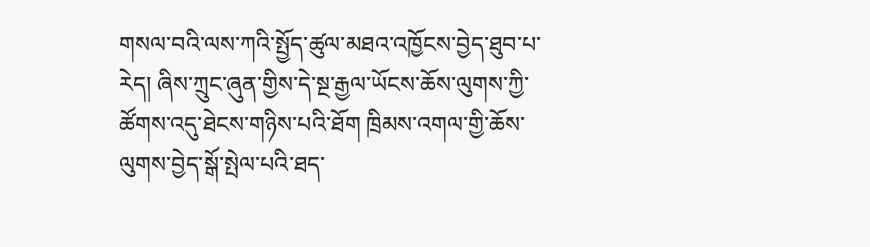གསལ་བའི་ལས་ཀའི་སྤྱོད་ཚུལ་མཐའ་འཁྱོངས་བྱེད་ཐུབ་པ་རེད། ཞིས་ཀྲུང་ཞུན་གྱིས་དེ་སྔ་རྒྱལ་ཡོངས་ཆོས་ལུགས་ཀྱི་ཚོགས་འདུ་ཐེངས་གཉིས་པའི་ཐོག ཁྲིམས་འགལ་གྱི་ཆོས་ལུགས་བྱེད་སྒོ་སྤེལ་པའི་ཐད་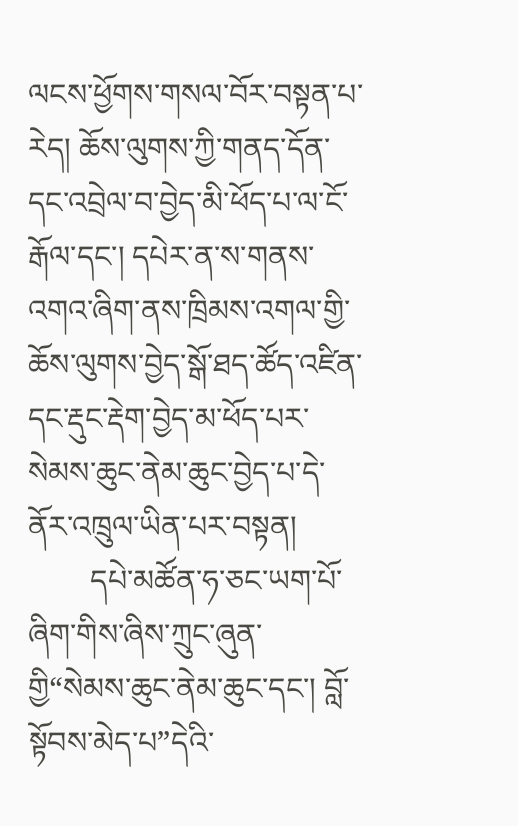ལངས་ཕྱོགས་གསལ་བོར་བསྟན་པ་རེད། ཆོས་ལུགས་ཀྱི་གནད་དོན་དང་འབྲེལ་བ་བྱེད་མི་ཕོད་པ་ལ་ངོ་རྒོལ་དང་། དཔེར་ན་ས་གནས་འགའ་ཞིག་ནས་ཁྲིམས་འགལ་གྱི་ཆོས་ལུགས་བྱེད་སྒོ་ཐད་ཚོད་འཛིན་དང་རྡུང་རྡེག་བྱེད་མ་ཕོད་པར་སེམས་ཆུང་ནེམ་ཆུང་བྱེད་པ་དེ་ནོར་འཁྲུལ་ཡིན་པར་བསྟན།
        དཔེ་མཚོན་ཧ་ཅང་ཡག་པོ་ཞིག་གིས་ཞིས་ཀྲུང་ཞུན་གྱི“སེམས་ཆུང་ནེམ་ཆུང་དང་། བློ་སྟོབས་མེད་པ”དེའི་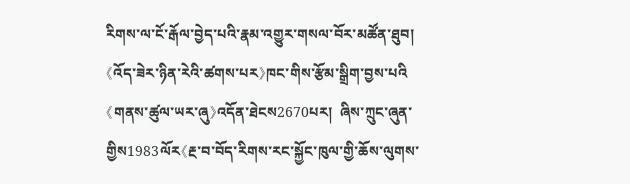རིགས་ལ་ངོ་རྒོལ་བྱེད་པའི་རྣམ་འགྱུར་གསལ་བོར་མཚོན་ཐུབ།《འོད་ཟེར་ཉིན་རེའི་ཚགས་པར》ཁང་གིས་རྩོམ་སྒྲིག་བྱས་པའི《གནས་ཚུལ་ཡར་ཞུ》འདོན་ཐེངས2670པར།  ཞིས་ཀྲུང་ཞུན་གྱིས1983ལོར《རྔ་བ་བོད་རིགས་རང་སྐྱོང་ཁུལ་གྱི་ཆོས་ལུགས་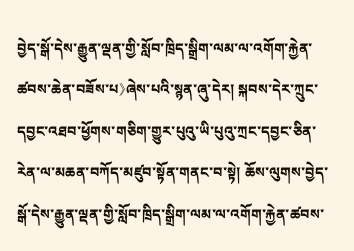བྱེད་སྒོ་དེས་རྒྱུན་ལྡན་གྱི་སློབ་ཁྲིད་སྒྲིག་ལམ་ལ་འགོག་རྐྱེན་ཚབས་ཆེན་བཟོས་པ》ཞེས་པའི་སྙན་ཞུ་དེར། སྐབས་དེར་ཀྲུང་དབྱང་འཐབ་ཕྱོགས་གཅིག་གྱུར་པུའུ་ཡི་པུའུ་ཀྲང་དབྱང་ཅིན་རེན་ལ་མཆན་བཀོད་མཛུབ་སྟོན་གནང་བ་སྟེ། ཆོས་ལུགས་བྱེད་སྒོ་དེས་རྒྱུན་ལྡན་གྱི་སློབ་ཁྲིད་སྒྲིག་ལམ་ལ་འགོག་རྐྱེན་ཚབས་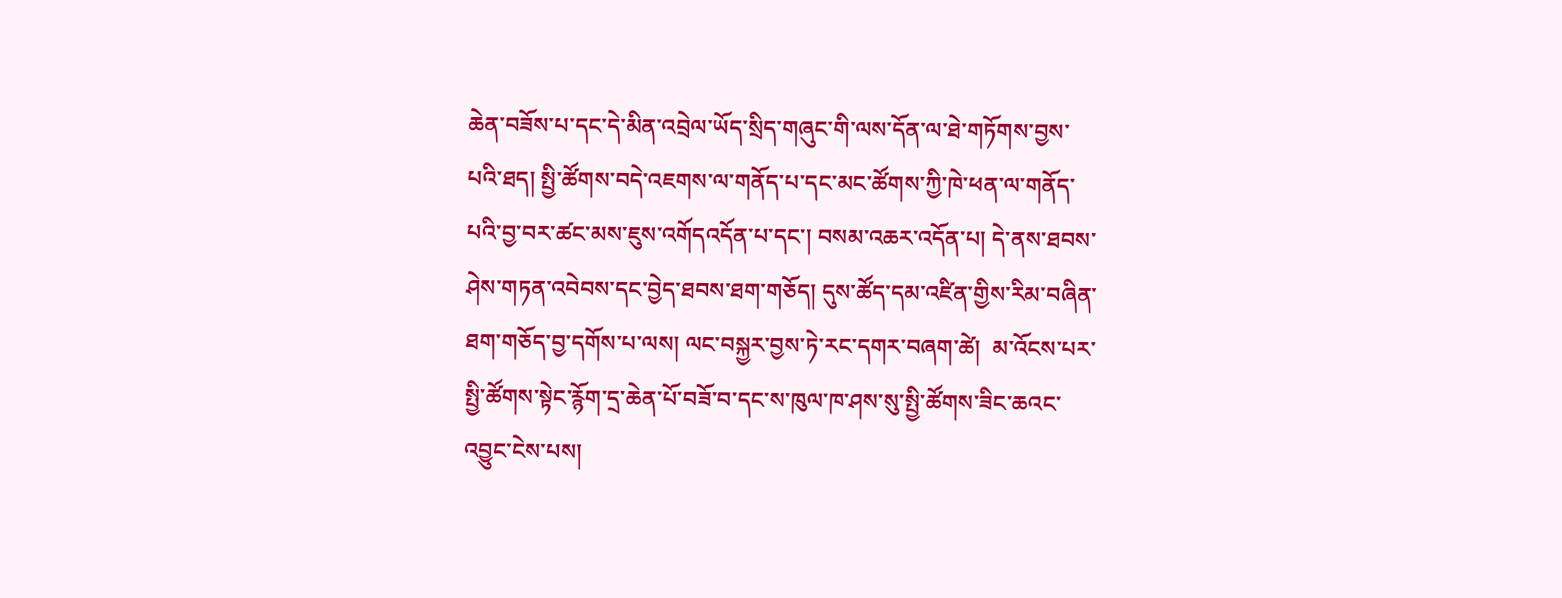ཆེན་བཟོས་པ་དང་དེ་མིན་འབྲེལ་ཡོད་སྲིད་གཞུང་གི་ལས་དོན་ལ་ཐེ་གཏོགས་བྱས་པའི་ཐད། སྤྱི་ཚོགས་བདེ་འཇགས་ལ་གནོད་པ་དང་མང་ཚོགས་ཀྱི་ཁེ་ཕན་ལ་གནོད་པའི་བྱ་བར་ཚང་མས་ཇུས་འགོདའདོན་པ་དང་། བསམ་འཆར་འདོན་པ། དེ་ནས་ཐབས་ཤེས་གཏན་འབེབས་དང་བྱེད་ཐབས་ཐག་གཅོད། དུས་ཚོད་དམ་འཛིན་གྱིས་རིམ་བཞིན་ཐག་གཅོད་བྱ་དགོས་པ་ལས། ལང་བསྐྱར་བྱས་ཏེ་རང་དགར་བཞག་ཚེ།  མ་འོངས་པར་སྤྱི་ཚོགས་སྟེང་རྙོག་དྲ་ཆེན་པོ་བཟོ་བ་དང་ས་ཁུལ་ཁ་ཤས་སུ་སྤྱི་ཚོགས་ཟིང་ཆའང་འབྱུང་ངེས་པས།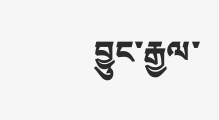བྱུང་རྒྱལ་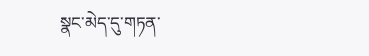སྣང་མེད་དུ་གཏན་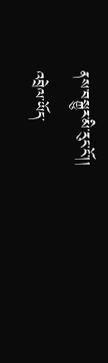ནས་བསྐྱུར་མི་རུང་ངོ་།།
འབྲེལ་ཡོད་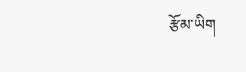རྩོམ་ཡིག